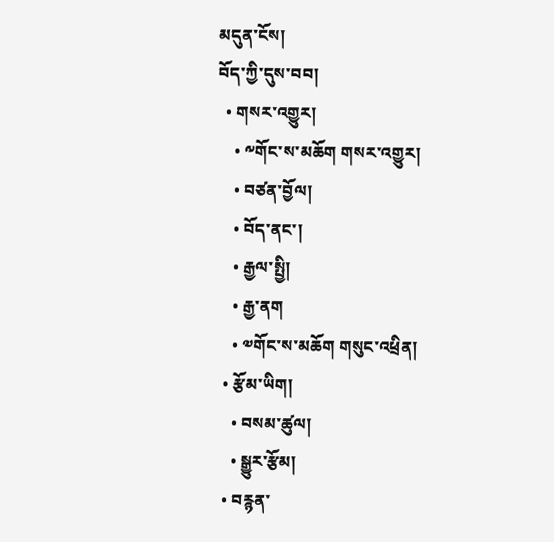མདུན་ངོས།
བོད་ཀྱི་དུས་བབ།
  • གསར་འགྱུར།
    • ༸གོང་ས་མཆོག གསར་འགྱུར།
    • བཙན་བྱོལ།
    • བོད་ནང་།
    • རྒྱལ་སྤྱི།
    • རྒྱ་ནག
    • ༧གོང་ས་མཆོག གསུང་འཕྲིན།
  • རྩོམ་ཡིག།
    • བསམ་ཚུལ།
    • སྒྱུར་རྩོམ།
  • བརྙན་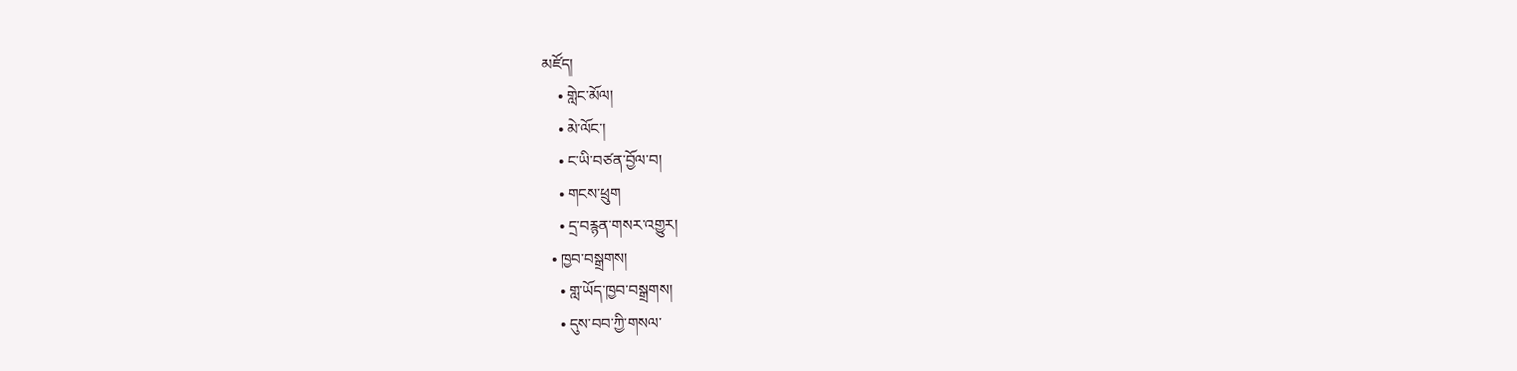མཛོད།
    • གླེང་མོལ།
    • མེ་ལོང་།
    • ང་ཡི་བཙན་བྱོལ་བ།
    • གངས་ཕྲུག
    • དྲ་བརྙན་གསར་འགྱུར།
  • ཁྱབ་བསྒྲགས།
    • གླ་ཡོད་ཁྱབ་བསྒྲགས།
    • དུས་བབ་ཀྱི་གསལ་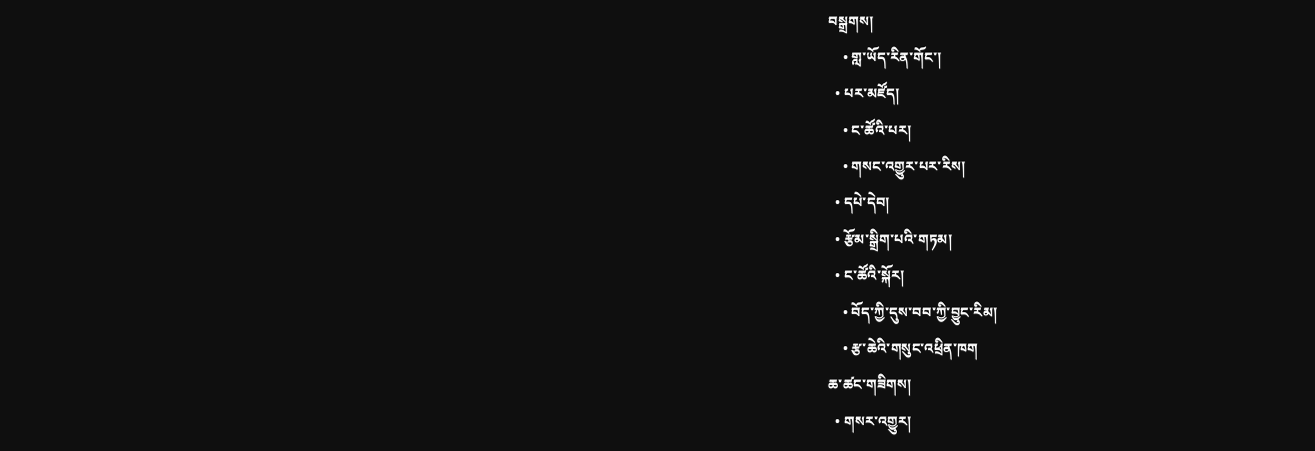བསྒྲགས།
    • གླ་ཡོད་རིན་གོང་།
  • པར་མཛོད།
    • ང་ཚོའི་པར།
    • གསང་འགྱུར་པར་རིས།
  • དཔེ་དེབ།
  • རྩོམ་སྒྲིག་པའི་གཏམ།
  • ང་ཚོའི་སྐོར།
    • བོད་ཀྱི་དུས་བབ་ཀྱི་བྱུང་རིམ།
    • རྩ་ཆེའི་གསུང་འཕྲིན་ཁག
ཆ་ཚང་གཟིགས།
  • གསར་འགྱུར།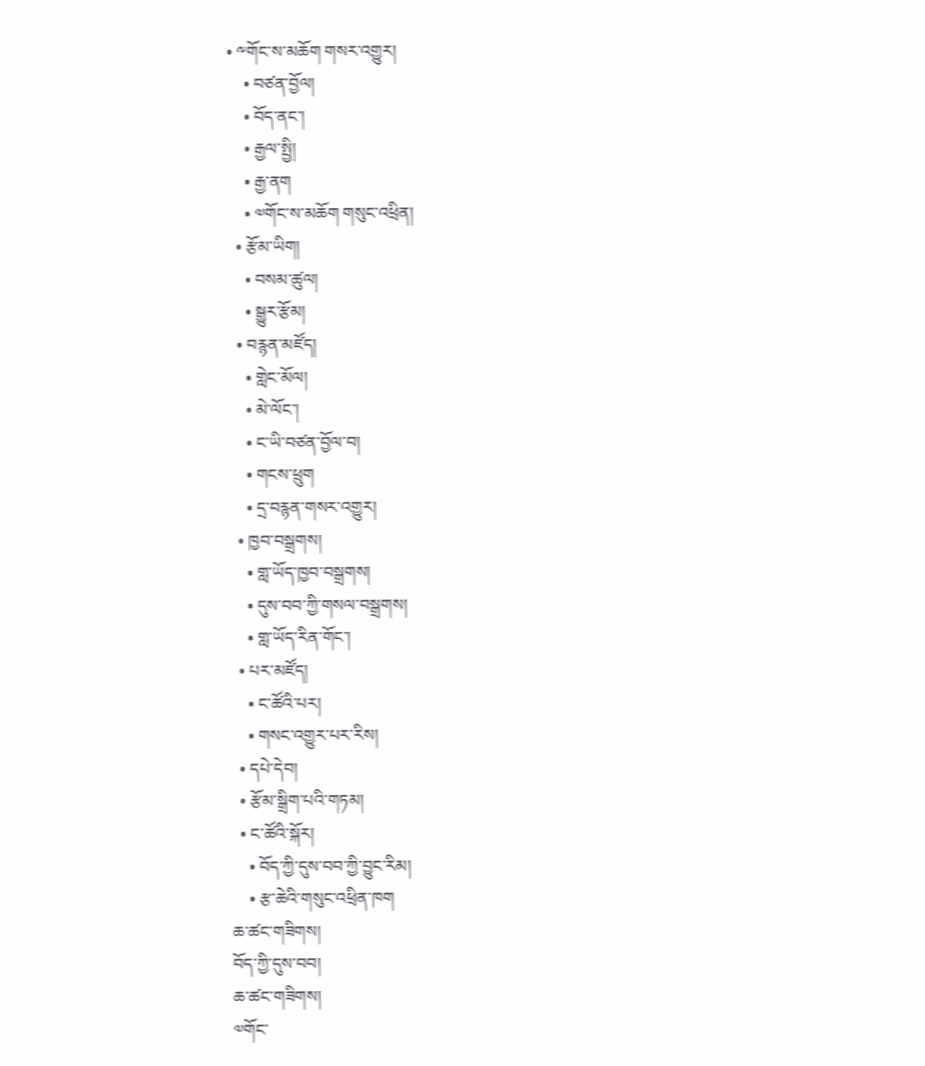• ༸གོང་ས་མཆོག གསར་འགྱུར།
    • བཙན་བྱོལ།
    • བོད་ནང་།
    • རྒྱལ་སྤྱི།
    • རྒྱ་ནག
    • ༧གོང་ས་མཆོག གསུང་འཕྲིན།
  • རྩོམ་ཡིག།
    • བསམ་ཚུལ།
    • སྒྱུར་རྩོམ།
  • བརྙན་མཛོད།
    • གླེང་མོལ།
    • མེ་ལོང་།
    • ང་ཡི་བཙན་བྱོལ་བ།
    • གངས་ཕྲུག
    • དྲ་བརྙན་གསར་འགྱུར།
  • ཁྱབ་བསྒྲགས།
    • གླ་ཡོད་ཁྱབ་བསྒྲགས།
    • དུས་བབ་ཀྱི་གསལ་བསྒྲགས།
    • གླ་ཡོད་རིན་གོང་།
  • པར་མཛོད།
    • ང་ཚོའི་པར།
    • གསང་འགྱུར་པར་རིས།
  • དཔེ་དེབ།
  • རྩོམ་སྒྲིག་པའི་གཏམ།
  • ང་ཚོའི་སྐོར།
    • བོད་ཀྱི་དུས་བབ་ཀྱི་བྱུང་རིམ།
    • རྩ་ཆེའི་གསུང་འཕྲིན་ཁག
ཆ་ཚང་གཟིགས།
བོད་ཀྱི་དུས་བབ།
ཆ་ཚང་གཟིགས།
༧གོང་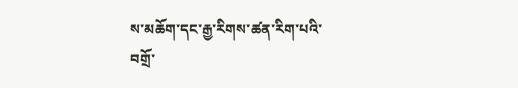ས་མཆོག་དང་རྒྱ་རིགས་ཚན་རིག་པའི་བགྲོ་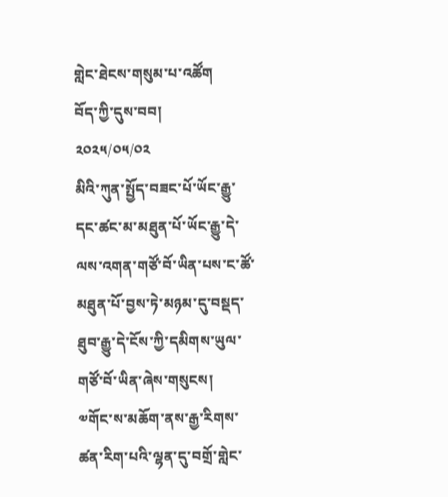གླེང་ཐེངས་གསུམ་པ་འཚོག
བོད་ཀྱི་དུས་བབ།
༢༠༢༥/༠༥/༠༢
མིའི་ཀུན་སྤྱོད་བཟང་པོ་ཡོང་རྒྱུ་དང་ཚང་མ་མཐུན་པོ་ཡོང་རྒྱུ་དེ་ལས་འགན་གཙོ་བོ་ཡིན་པས་ང་ཚོ་མཐུན་པོ་བྱས་ཏེ་མཉམ་དུ་བསྡད་ཐུབ་རྒྱུ་དེ་ངོས་ཀྱི་དམིགས་ཡུལ་གཙོ་བོ་ཡིན་ཞེས་གསུངས།
༧གོང་ས་མཆོག་ནས་རྒྱ་རིགས་ཚན་རིག་པའི་ལྷན་དུ་བགྲོ་གླེང་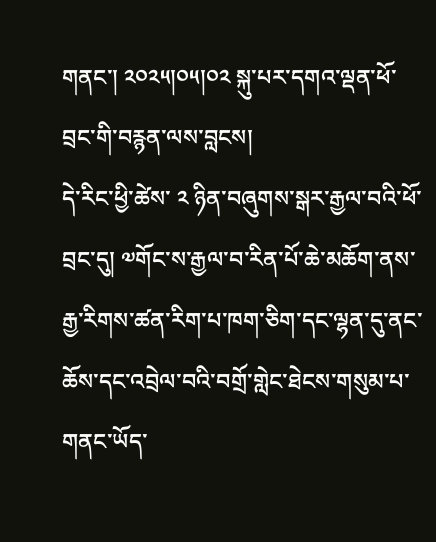གནང་། ༢༠༢༥།༠༥།༠༢ སྐུ་པར་དགའ་ལྡན་ཕོ་བྲང་གི་བརྙན་ལས་བླངས།
དེ་རིང་ཕྱི་ཚེས་ ༢ ཉིན་བཞུགས་སྒར་རྒྱལ་བའི་ཕོ་བྲང་དུ། ༧གོང་ས་རྒྱལ་བ་རིན་པོ་ཆེ་མཆོག་ནས་རྒྱ་རིགས་ཚན་རིག་པ་ཁག་ཅིག་དང་ལྷན་དུ་ནང་ཆོས་དང་འབྲེལ་བའི་བགྲོ་གླེང་ཐེངས་གསུམ་པ་གནང་ཡོད་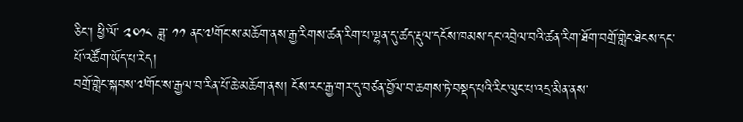ཅིང་། ཕྱི་ལོ་ ༢༠༡༨ ཟླ་ ༡༡ ནང་༧གོང་ས་མཆོག་ནས་རྒྱ་རིགས་ཚན་རིག་པ་ལྷན་དུ་ཚད་རྡུལ་དངོས་ཁམས་དང་འབྲེལ་བའི་ཚན་རིག་ཐོག་བགྲོ་གླེང་ཐེངས་དང་པོ་འཚོག་ཡོད་པ་རེད།
བགྲོ་གླེང་སྐབས་༧གོང་ས་རྒྱལ་བ་རིན་པོ་ཆེ་མཆོག་ནས། ངོས་རང་རྒྱ་གར་དུ་བཙན་བྱོལ་བ་ཆགས་ཏེ་བསྡད་པའི་རིང་ལུང་པ་འདྲ་མིན་ནས་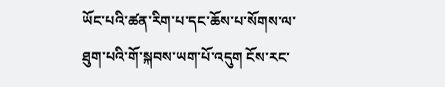ཡོང་པའི་ཚན་རིག་པ་དང་ཆོས་པ་སོགས་ལ་ཐུག་པའི་གོ་སྐབས་ཡག་པོ་འདུག ངོས་རང་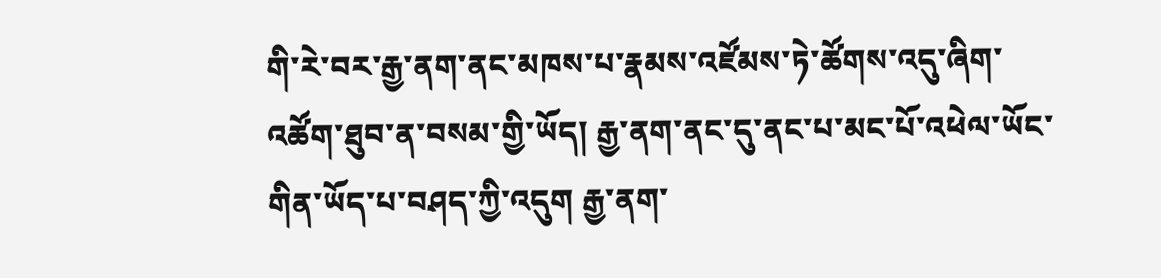གི་རེ་བར་རྒྱ་ནག་ནང་མཁས་པ་རྣམས་འཛོམས་ཏེ་ཚོགས་འདུ་ཞིག་འཚོག་ཐུབ་ན་བསམ་གྱི་ཡོད། རྒྱ་ནག་ནང་དུ་ནང་པ་མང་པོ་འཕེལ་ཡོང་གིན་ཡོད་པ་བཤད་ཀྱི་འདུག རྒྱ་ནག་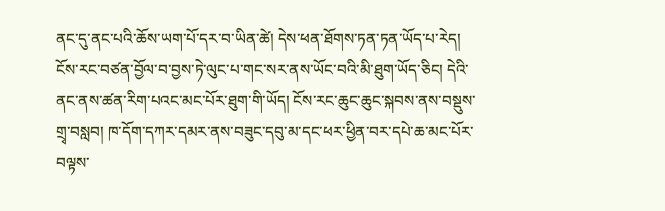ནང་དུ་ནང་པའི་ཆོས་ཡག་པོ་དར་བ་ཡིན་ཚེ། དེས་ཕན་ཐོགས་ཏན་ཏན་ཡོད་པ་རེད། ངོས་རང་བཙན་བྱོལ་བ་བྱས་ཏེ་ལུང་པ་གང་སར་ནས་ཡོང་བའི་མི་ཐུག་ཡོད་ཅིང། དེའི་ནང་ནས་ཚན་རིག་པའང་མང་པོར་ཐུག་གི་ཡོད། ངོས་རང་ཆུང་ཆུང་སྐབས་ནས་བསྡུས་གྲྭ་བསླབ། ཁ་དོག་དཀར་དམར་ནས་བཟུང་དབུ་མ་དང་ཕར་ཕྱིན་བར་དཔེ་ཆ་མང་པོར་བལྟས་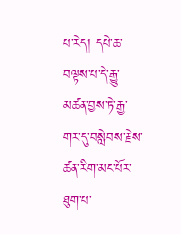པ་རེད། དཔེ་ཆ་བལྟས་པ་དེ་རྒྱུ་མཚན་བྱས་ཏེ་རྒྱ་གར་དུ་བསླེབས་རྗེས་ཚན་རིག་མང་པོར་ཐུག་པ་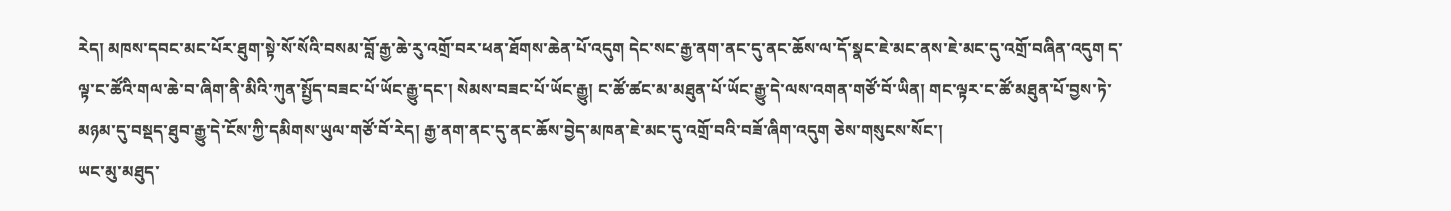རེད། མཁས་དབང་མང་པོར་ཐུག་སྟེ་སོ་སོའི་བསམ་བློ་རྒྱ་ཆེ་རུ་འགྲོ་བར་ཕན་ཐོགས་ཆེན་པོ་འདུག དེང་སང་རྒྱ་ནག་ནང་དུ་ནང་ཆོས་ལ་དོ་སྣང་ཇེ་མང་ནས་ཇེ་མང་དུ་འགྲོ་བཞིན་འདུག ད་ལྟ་ང་ཚོའི་གལ་ཆེ་བ་ཞིག་ནི་མིའི་ཀུན་སྤྱོད་བཟང་པོ་ཡོང་རྒྱུ་དང་། སེམས་བཟང་པོ་ཡོང་རྒྱུ། ང་ཚོ་ཚང་མ་མཐུན་པོ་ཡོང་རྒྱུ་དེ་ལས་འགན་གཙོ་བོ་ཡིན། གང་ལྟར་ང་ཚོ་མཐུན་པོ་བྱས་ཏེ་མཉམ་དུ་བསྡད་ཐུབ་རྒྱུ་དེ་ངོས་ཀྱི་དམིགས་ཡུལ་གཙོ་བོ་རེད། རྒྱ་ནག་ནང་དུ་ནང་ཆོས་བྱེད་མཁན་ཇེ་མང་དུ་འགྲོ་བའི་བཟོ་ཞིག་འདུག ཅེས་གསུངས་སོང་།
ཡང་མུ་མཐུད་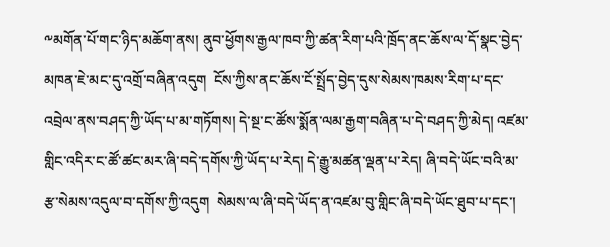༸མགོན་པོ་གང་ཉིད་མཆོག་ནས། ནུབ་ཕྱོགས་རྒྱལ་ཁབ་ཀྱི་ཚན་རིག་པའི་ཁྲོད་ནང་ཆོས་ལ་དོ་སྣང་བྱེད་མཁན་ཇེ་མང་དུ་འགྲོ་བཞིན་འདུག  ངོས་ཀྱིས་ནང་ཆོས་ངོ་སྤྲོད་བྱེད་དུས་སེམས་ཁམས་རིག་པ་དང་འབྲེལ་ནས་བཤད་ཀྱི་ཡོད་པ་མ་གཏོགས། དེ་སྔ་ང་ཚོས་སྨོན་ལམ་རྒྱག་བཞིན་པ་དེ་བཤད་ཀྱི་མེད། འཛམ་གླིང་འདིར་ང་ཚོ་ཚང་མར་ཞི་བདེ་དགོས་ཀྱི་ཡོད་པ་རེད། དེ་རྒྱུ་མཚན་ལྡན་པ་རེད། ཞི་བདེ་ཡོང་བའི་མ་རྩ་སེམས་འདུལ་བ་དགོས་ཀྱི་འདུག  སེམས་ལ་ཞི་བདེ་ཡོད་ན་འཛམ་བུ་གླིང་ཞི་བདེ་ཡོང་ཐུབ་པ་དང་།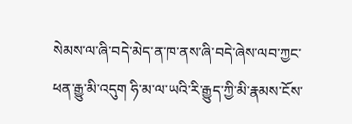སེམས་ལ་ཞི་བདེ་མེད་ན་ཁ་ནས་ཞི་བདེ་ཞེས་ལབ་ཀྱང་ཕན་རྒྱུ་མི་འདུག ཧི་མ་ལ་ཡའི་རི་རྒྱུད་ཀྱི་མི་རྣམས་ངོས་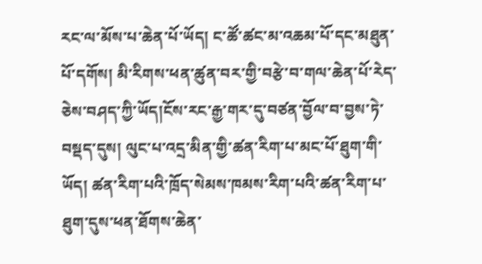རང་ལ་མོས་པ་ཆེན་པོ་ཡོད། ང་ཚོ་ཚང་མ་འཆམ་པོ་དང་མཐུན་པོ་དགོས། མི་རིགས་ཕན་ཚུན་བར་གྱི་བརྩེ་བ་གལ་ཆེན་པོ་རེད་ཅེས་བཤད་ཀྱི་ཡོད།ངོས་རང་རྒྱ་གར་དུ་བཙན་བྱོལ་བ་བྱས་ཏེ་བསྡད་དུས། ལུང་པ་འདྲ་མིན་གྱི་ཚན་རིག་པ་མང་པོ་ཐུག་གི་ཡོད། ཚན་རིག་པའི་ཁྲོད་སེམས་ཁམས་རིག་པའི་ཚན་རིག་པ་ཐུག་དུས་ཕན་ཐོགས་ཆེན་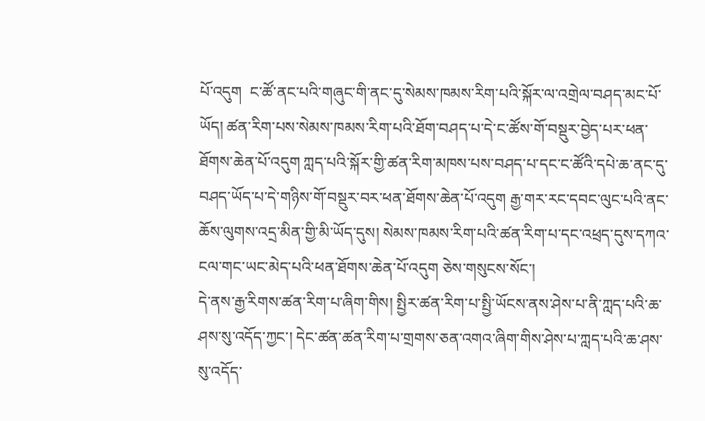པོ་འདུག  ང་ཚོ་ནང་པའི་གཞུང་གི་ནང་དུ་སེམས་ཁམས་རིག་པའི་སྐོར་ལ་འགྲེལ་བཤད་མང་པོ་ཡོད། ཚན་རིག་པས་སེམས་ཁམས་རིག་པའི་ཐོག་བཤད་པ་དེ་ང་ཚོས་གོ་བསྡུར་བྱེད་པར་ཕན་ཐོགས་ཆེན་པོ་འདུག ཀླད་པའི་སྐོར་གྱི་ཚན་རིག་མཁས་པས་བཤད་པ་དང་ང་ཚོའི་དཔེ་ཆ་ནང་དུ་བཤད་ཡོད་པ་དེ་གཉིས་གོ་བསྡུར་བར་ཕན་ཐོགས་ཆེན་པོ་འདུག རྒྱ་གར་རང་དབང་ལུང་པའི་ནང་ཆོས་ལུགས་འདྲ་མིན་གྱི་མི་ཡོད་དུས། སེམས་ཁམས་རིག་པའི་ཚན་རིག་པ་དང་འཕྲད་དུས་དཀའ་ངལ་གང་ཡང་མེད་པའི་ཕན་ཐོགས་ཆེན་པོ་འདུག ཅེས་གསུངས་སོང་།
དེ་ནས་རྒྱ་རིགས་ཚན་རིག་པ་ཞིག་གིས། སྤྱིར་ཚན་རིག་པ་སྤྱི་ཡོངས་ནས་ཤེས་པ་ནི་ཀླད་པའི་ཆ་ཤས་སུ་འདོད་ཀྱང་། དེང་ཚན་ཚན་རིག་པ་གྲགས་ཅན་འགའ་ཞིག་གིས་ཤེས་པ་ཀླད་པའི་ཆ་ཤས་སུ་འདོད་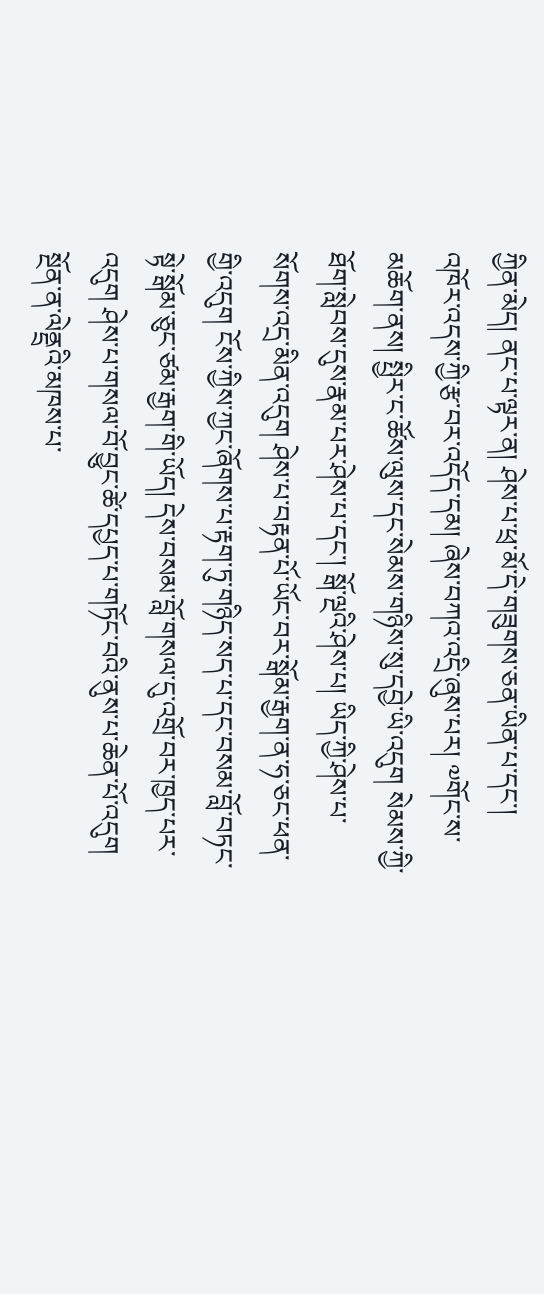ཀྱིན་མེད། ནང་པ་ལྟར་ན། ཤེས་པ་ཕྲ་མོ་དེ་གཟུགས་ཅན་ཡིན་པ་དང་། འཁོར་འདས་ཀྱི་རྩ་བར་འདོད་དམ། ཞེས་བཀའ་འདྲི་ཞུས་པར། ༧གོང་ས་མཆོག་ནས། སྤྱིར་ང་ཚོས་ལུས་དང་སེམས་གཉིས་སུ་དབྱེ་ཡི་འདུག སེམས་ཀྱི་ཐོག་སླེབས་དུས་རྣམ་པར་ཤེས་པ་དང་། སྒོ་ལྔའི་ཤེས་པ། ཡིད་ཀྱི་ཤེས་པ་སོགས་འདྲ་མིན་འདུག ཤེས་པ་བརྟན་པོ་ཡོང་བར་སྒོམ་རྒྱག་ན་ཧ་ཅང་ཕན་གྱི་འདུག ངོས་ཀྱིས་ཀྱང་ཞོགས་པ་རྟག་ཏུ་གཉིད་སད་པ་དང་བསམ་བློ་བཏང་སྟེ་སྒོམ་ཅུང་ཙམ་རྒྱག་གི་ཡོད། དེས་བསམ་བློ་གསལ་དུ་འགྲོ་བར་ཁྱད་པར་འདུག ཤེས་པ་གསལ་བོ་བྱུང་ཚེ་དཔྱད་པ་གཏོང་བའི་ནུས་པ་ཆེན་པོ་འདུག སྔོན་ན་ལེནྡྲའི་མཁས་པ་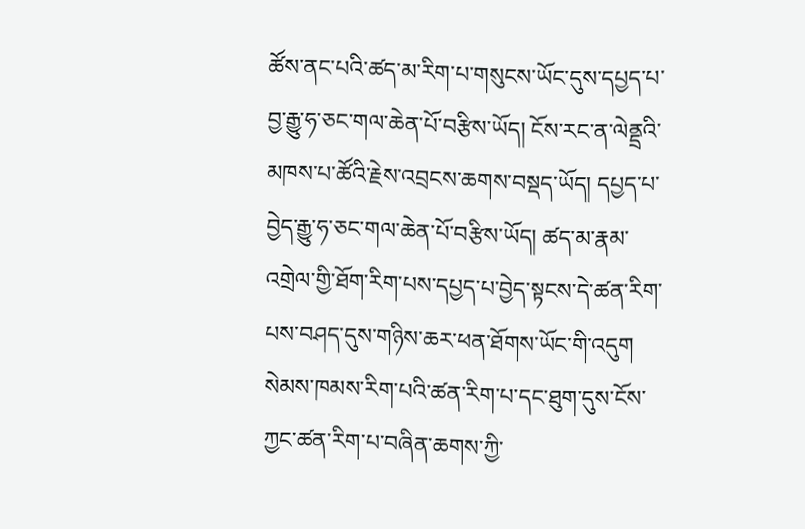ཚོས་ནང་པའི་ཚད་མ་རིག་པ་གསུངས་ཡོང་དུས་དཔྱད་པ་བྱ་རྒྱུ་ཧ་ཅང་གལ་ཆེན་པོ་བརྩིས་ཡོད། ངོས་རང་ན་ལེནྡྲའི་མཁས་པ་ཚོའི་རྗེས་འབྲངས་ཆགས་བསྡད་ཡོད། དཔྱད་པ་བྱེད་རྒྱུ་ཧ་ཅང་གལ་ཆེན་པོ་བརྩིས་ཡོད། ཚད་མ་རྣམ་འགྲེལ་གྱི་ཐོག་རིག་པས་དཔྱད་པ་བྱེད་སྟངས་དེ་ཚན་རིག་པས་བཤད་དུས་གཉིས་ཆར་ཕན་ཐོགས་ཡོང་གི་འདུག སེམས་ཁམས་རིག་པའི་ཚན་རིག་པ་དང་ཐུག་དུས་ངོས་ཀྱང་ཚན་རིག་པ་བཞིན་ཆགས་ཀྱི་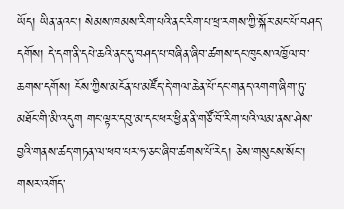ཡོད། ཡིན་ནའང་། སེམས་ཁམས་རིག་པའི་ནང་རིག་པ་ཕྲ་རགས་ཀྱི་སྐོར་མང་པོ་བཤད་དགོས། དེ་དག་ནི་དཔེ་ཆའི་ནང་དུ་བཤད་པ་བཞིན་ཞིབ་ཚགས་དང་ཁུངས་འཁྱོལ་བ་ཆགས་དགོས། ངོས་ཀྱིས་མངོན་པ་མཛོད་དེ་གལ་ཆེན་པོ་དང་གནད་འགག་ཞིག་ཏུ་མཐོང་གི་མི་འདུག གང་ལྟར་དབུ་མ་དང་ཕར་ཕྱིན་ནི་གཙོ་བོ་རིག་པའི་ལམ་ནས་ཤེས་བྱའི་གནས་ཚད་གཏན་ལ་ཕབ་པར་ཧ་ཅང་ཞིབ་ཚགས་པོ་རེད། ཅེས་གསུངས་སོང་།
གསར་འགོད་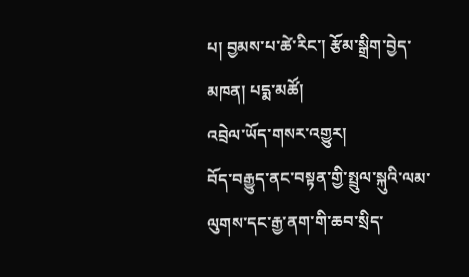པ། བྱམས་པ་ཚེ་རིང་། རྩོམ་སྒྲིག་བྱེད་མཁན། པདྨ་མཚོ།
འབྲེལ་ཡོད་གསར་འགྱུར།
བོད་བརྒྱུད་ནང་བསྟན་གྱི་སྤྲུལ་སྐུའི་ལམ་ལུགས་དང་རྒྱ་ནག་གི་ཆབ་སྲིད་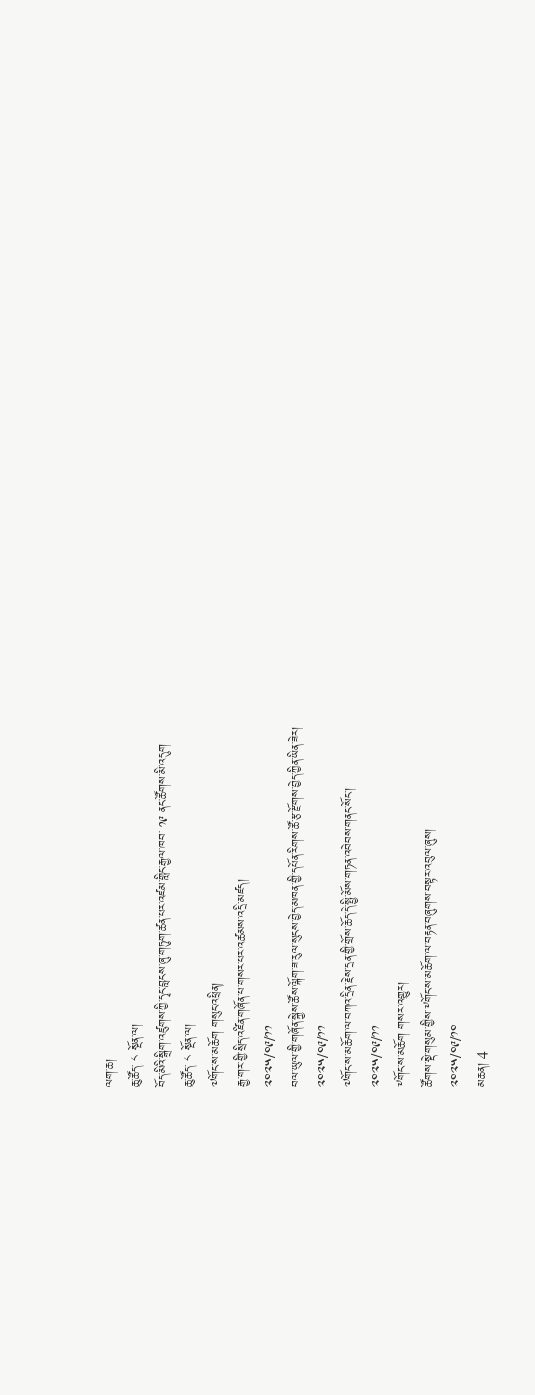ལག་ཆ།
ཆུ་ཚོད་ ༨ སྔོན་ལ།
བོད་མིའི་སྒྲིག་འཛུགས་ཀྱི་དྭང་བླངས་ཞུ་གཏུག་ཚན་པར་འཛམ་གླིང་རྒྱལ་ཁབ་ ༡༩ ནང་ཚོགས་མི་འདུག
ཆུ་ཚོད་ ༨ སྔོན་ལ།
༧གོང་ས་མཆོག གསུང་འཕྲིན།
རྒྱ་གར་གྱི་སྲིད་འཛིན་གཞོན་པ་གསར་པར་འཚམས་འདྲི་མཛད།
༢༠༢༥/༠༩/༡༡
བལ་ཡུལ་གྱི་གཞོན་སྐྱེས་ཚོས་ལྐོག་ཟ་རུལ་སུངས་བྱེད་མཁན་གྱི་དཔོན་རིགས་ཚོ་རྩ་རྫོགས་བྱེད་ཀྱིན་ཡིན་ཟེར།
༢༠༢༥/༠༩/༡༡
༧གོང་ས་མཆོག་ལ་བཀའ་དྲིན་རྗེས་དྲན་གྱི་གྲོས་ཆོད་དེ་སྤྱི་མོས་གཏན་འབེབས་གནང་སོང་།
༢༠༢༥/༠༩/༡༡
༸གོང་ས་མཆོག གསར་འགྱུར།
ཚོགས་སྡེ་གསུམ་གྱིས་༸གོང་ས་མཆོག་ལ་བརྟན་བཞུགས་བསྟར་འབུལ་ཞུས།
༢༠༢༥/༠༩/༡༠
མཆན། 4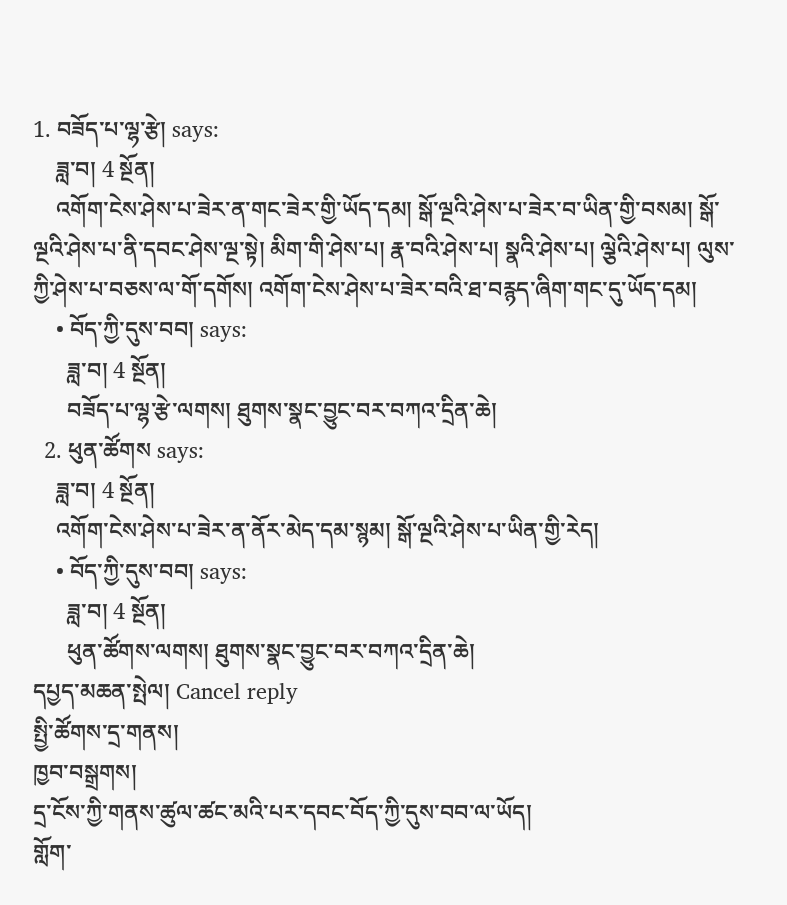1. བཟོད་པ་ལྷ་རྩེ། says:
    ཟླ་བ། 4 སྔོན།
    འགོག་ངེས་ཤེས་པ་ཟེར་ན་གང་ཟེར་གྱི་ཡོད་དམ། སྒོ་ལྔའི་ཤེས་པ་ཟེར་བ་ཡིན་གྱི་བསམ། སྒོ་ལྔའི་ཤེས་པ་ནི་དབང་ཤེས་ལྔ་སྟེ། མིག་གི་ཤེས་པ། རྣ་བའི་ཤེས་པ། སྣའི་ཤེས་པ། ལྕེའི་ཤེས་པ། ལུས་ཀྱི་ཤེས་པ་བཅས་ལ་གོ་དགོས། འགོག་ངེས་ཤེས་པ་ཟེར་བའི་ཐ་བརྙད་ཞིག་གང་དུ་ཡོད་དམ།
    • བོད་ཀྱི་དུས་བབ། says:
      ཟླ་བ། 4 སྔོན།
      བཟོད་པ་ལྷ་རྩེ་ལགས། ཐུགས་སྣང་བྱུང་བར་བཀའ་དྲིན་ཆེ།
  2. ཕུན་ཚོགས says:
    ཟླ་བ། 4 སྔོན།
    འགོག་ངེས་ཤེས་པ་ཟེར་ན་ནོར་མེད་དམ་སྙམ། སྒོ་ལྔའི་ཤེས་པ་ཡིན་གྱི་རེད།
    • བོད་ཀྱི་དུས་བབ། says:
      ཟླ་བ། 4 སྔོན།
      ཕུན་ཚོགས་ལགས། ཐུགས་སྣང་བྱུང་བར་བཀའ་དྲིན་ཆེ།
དཔྱད་མཆན་སྤེལ། Cancel reply
སྤྱི་ཚོགས་དྲ་གནས།
ཁྱབ་བསྒྲགས།
དྲ་ངོས་ཀྱི་གནས་ཚུལ་ཚང་མའི་པར་དབང་བོད་ཀྱི་དུས་བབ་ལ་ཡོད།
གློག་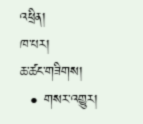འཕྲིན།
ཁ་པར།
ཆ་ཚང་གཟིགས།
  • གསར་འགྱུར།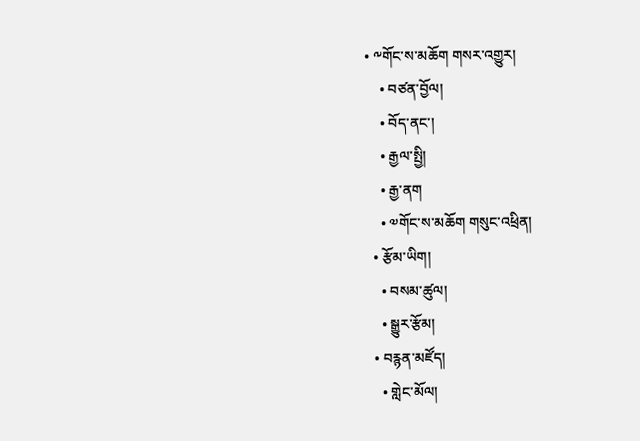• ༸གོང་ས་མཆོག གསར་འགྱུར།
    • བཙན་བྱོལ།
    • བོད་ནང་།
    • རྒྱལ་སྤྱི།
    • རྒྱ་ནག
    • ༧གོང་ས་མཆོག གསུང་འཕྲིན།
  • རྩོམ་ཡིག།
    • བསམ་ཚུལ།
    • སྒྱུར་རྩོམ།
  • བརྙན་མཛོད།
    • གླེང་མོལ།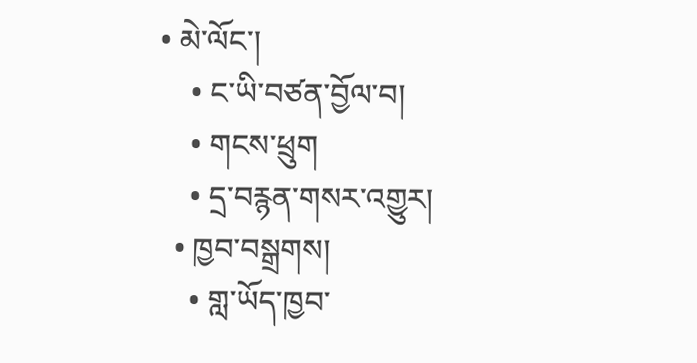• མེ་ལོང་།
    • ང་ཡི་བཙན་བྱོལ་བ།
    • གངས་ཕྲུག
    • དྲ་བརྙན་གསར་འགྱུར།
  • ཁྱབ་བསྒྲགས།
    • གླ་ཡོད་ཁྱབ་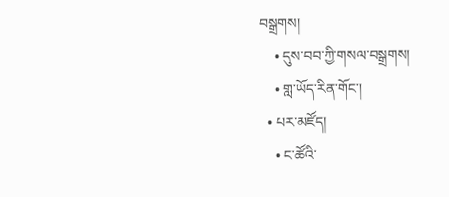བསྒྲགས།
    • དུས་བབ་ཀྱི་གསལ་བསྒྲགས།
    • གླ་ཡོད་རིན་གོང་།
  • པར་མཛོད།
    • ང་ཚོའི་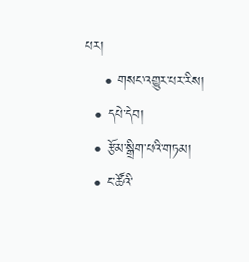པར།
    • གསང་འགྱུར་པར་རིས།
  • དཔེ་དེབ།
  • རྩོམ་སྒྲིག་པའི་གཏམ།
  • ང་ཚོའི་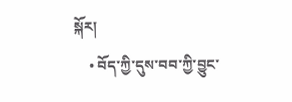སྐོར།
    • བོད་ཀྱི་དུས་བབ་ཀྱི་བྱུང་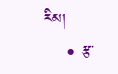རིམ།
    • རྩ་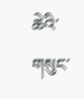ཆེའི་གསུང་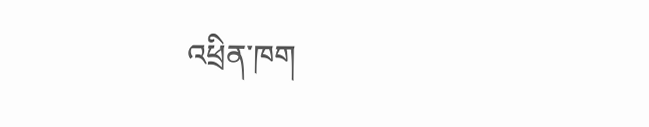འཕྲིན་ཁག